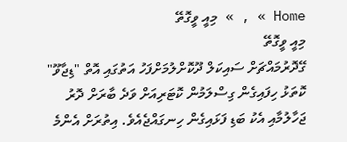Home » , » މިއީ ވީގޮތޭ
މިއީ ވީގޮތޭ
ގޭދޮރުމައްޗަށް ސައިކަލް ދޫކޮށްލުމަށްފަހު އަތުގައި އޮތް "ޑިޖާވޫ" ކޮތަޅު ހިފައިގެން ގިސްލަމުން ކޮޓަރިއަށް ވަދެ ބާރަށް ދޮރު ޖަހާލުމާއި އެކު ބަޑި ފަޅައިގެން ހިނގައްޖެއެވެ. އިތުރަށް އެންމެ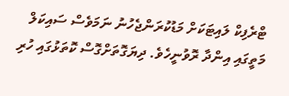ޓްރެފިކް ލައިޓަކަށް މަޑުކުރަންޖެހުނު ނަމަވެސް ސައިކަލް މަތީގައި އިންދާ ރޮވުނީހެވެ. ދިޔަގޮތަށްގޮސް ކޮތަޅުގައި ހުރި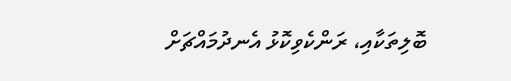ބޮލިތަކާއި، ރަންކެވިކޮޅު އެނދުމައްޗަށް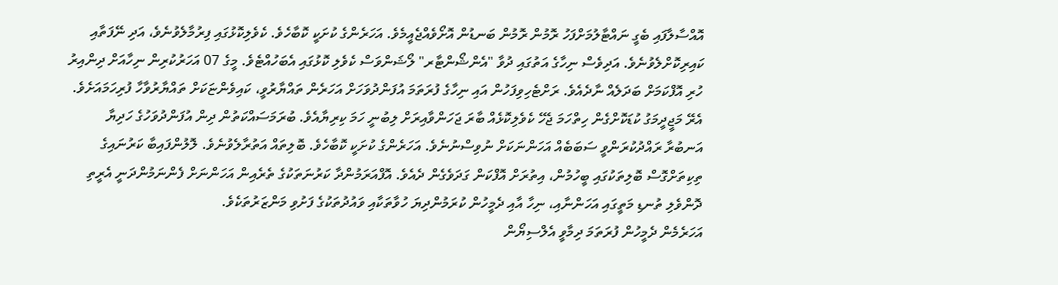އޮއްސާލާފައި ބެގީ ނައްޓާލުމަށްފަހު ރޮމުން ރޮމުން ބަނޑުން އޮށޯވެއްޖެއީމެވެ. އަހަރެންގެ ކުށަކީ ކޮބާހެވެ. ކެވެލިކޮޅުގައި ފިރުމާލެވުނެވެ، އަދި ނޭފަތާއި ކައިރިކޮށްލެވުނެވެ. އަދިވެސް ނިހާގެ އަތުގައި ދުވާ "އެންޝޯންޓާރ" ލޯޝަންވަސް ކެވެލި ކޮޅުގައި އެބަހުއްޓެވެ. މީގެ 07 އަހަރުކުރިން ނިހާއަށް ދިންއިރު ހުރި އޮފްކަމަށް ބަދަލެއް ނާދެއެވެ. ރަށްޓެހިވިފަހުން އައި ނިހާގެ ފުރަތަމަ އުފަންދުވަހަށް އަހަރެން ތައްޔާރުވީ، ކައިވެންޏަކަށް ތައްޔާރުވާހާ ފުރިހަމައަށެވެ. އެރޭ މަޖީދީމަގު ކުޑަކޮށްގެން ހިތްހަމަ ޖެހޭ ކެވެލިކޮޅެއް ބާރަ ޖަހަންވާއިރަށް ލިބުނީ ހަމަ ކިރިޔާއެވެ. ބުރަމަސައްކަތުން ދިން އުފަންދުވަހުގެ ހަދިޔާ އަނބުރާ ރައްދުކުރަންވީ ސަބަބެއް އަހަންނަކަށް ނުވިސްނުނެވެ. އަހަރެންގެ ކުށަކީ ކޮބާހެވެ. ބޮލިތައް އަތުރާލެވުނެވެ. ލޮލުންފައިބާ ކަރުނައިގެ ތިކިތަށްގޮސް ބޮލިތަކުގައި ބީހުމުން، އިތުރަށް އޮފްކަން ގަދަވެގެން ދެއެވެ. އޮފްއަރަމުންދާ ކަރުނަތަކުގެ ތެރެއިން އަހަންނަށް ފެންނަމުންދަނީ އެރީތި ދޮންވެލި ތުނޑި މަތީގައި އަހަންނާއި، ނިހާ އާއި ދެމީހުން ކުރަމުންދިޔަ ހުވާތަކާއި ވައުދުތަކުގެ ފަށުވި މަންޒަރުތަކެވެ.
އަހަރެމެން ދެމީހުން ފުރަތަމަ ދިމާވީ އެލްސިޔޯން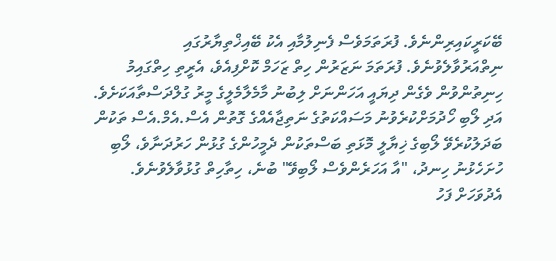ބޭކަރީކައިރިންނެވެ. ފުރަތަމަވެސް ފެނިލުމާއި އެކު ބޭއިޚްތިޔާރުގައި ނިތްއަރުވާލެވުނެވެ. ފުރަތަމަ ނަޒަރުން ހިތް ޒަހަމް ކޮށްފިއެވެ، އެރީތި ހިތްގައިމު ހިނިތުންވުން ވެގެން ދިޔައީ އަހަންނަށް ލިބުނު މާމެލާމެލީގެ މީރު ގުލްދަސްތާއަކަށެވެ. އަދި ލޯބި ހޯދުމަށްކުރެވުނު މަސައްކަތުގެ ނަތިޖާއެއްގެ ގޮތުން އެސް.އެމް.އެސް ތަކުން ބަދަލުކުރެވޭ ލޯބިގެ ޚިޔާލީ މޮޅަތި ބަސްތަކުން ދެމީހުންގެ ގުޅުން ހަރުދަނާވެ، ލޯބި ހުށަހެޅުނު ހިނދު، "އާ އަހަރެންވެސް ލޯބިވޭ" ބުނެ، ހިތާހިތް ގުޅުވާލެވުނެވެ. އެދުވަހަށް ފަހު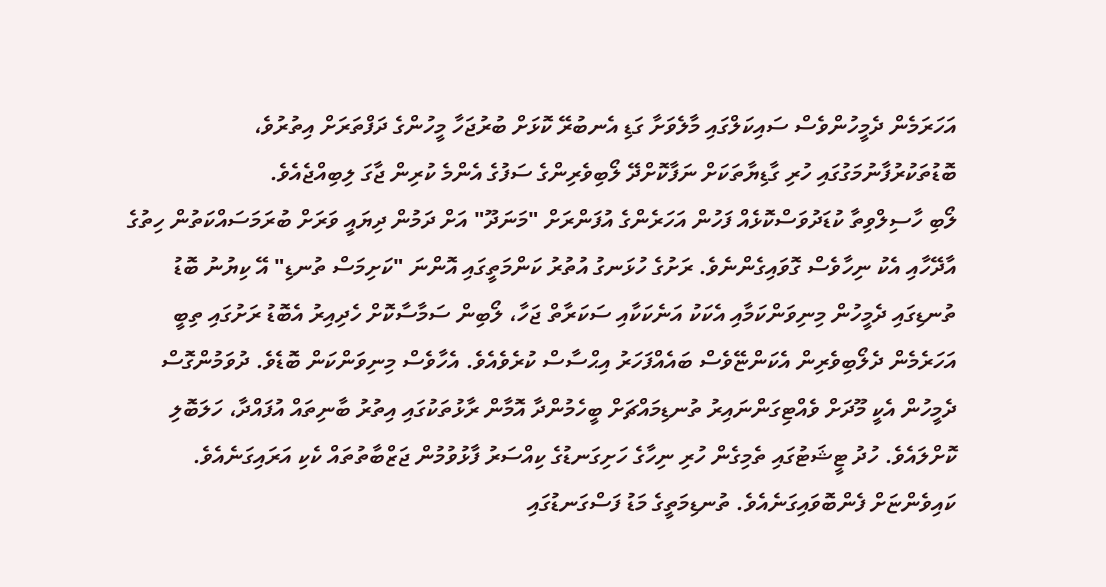އަހަރަމެން ދެމީހުންވެސް ސައިކަލްގައި މާލެވަށާ ގަޑި އެނބުރޭ ކޮޅަށް ބުރުޖަހާ މީހުންގެ ދަފްތަރަށް އިތުރުވެ، ބޮޑުތަކުރުފާނުމަގުގައި ހުރި ގާޑިޔާތަކަށް ނަފާކޮށްދޭ ލޯބިވެރިންގެ ސަފުގެ އެންމެ ކުރިން ޖާގަ ލިބިއްޖެއެވެ.
ލޯބި ހާސިލްވިތާ ކުޑަދުވަސްކޮޅެއް ފަހުން އަހަރެންގެ އުފަންރަށް "މަނަދޫ" އަށް ދަމުން ދިޔައީ ވަރަށް ބުރަމަސައްކަތުން ހިތުގެ އާދޭހާއި އެކު ނިހާވެސް ގޮވައިގެންނެވެ. ރަށުގެ ހުޅަނގު އުތުރު ކަންމަތީގައި އޮންނަ "ކަށިމަސް ތުނޑި" އޭ ކިޔުނު ބޮޑު ތުނޑިގައި ދެމީހުން މިނިވަންކަމާއި އެކަކު އަނެކަކާއި ސަކަރާތް ޖަހާ، ލޯބިން ސަމާސާކޮށް ހެދިއިރު އެބޮޑު ރަށުގައި ތިބީ އަހަރެމެން ދެލޯބިވެރިން އެކަންޏޭވެސް ބައެއްފަހަރު އިޙްސާސް ކުރެވެއެވެ. އެހާވެސް މިނިވަންކަން ބޮޑެވެ. ދުވަމުންގޮސް ދެމީހުން އެކީ މޫދަށް ވެއްޓިގަންނައިރު ތުނޑިމައްޗަށް ބީހެމުންދާ އޮމާން ރާޅުތަކުގައި އިތުރު ބާނިތައް އުފައްދާ، ހަލަބޮލި ކޮށްލައެވެ. ހުދު ޓީޝަޓުގައި ތެމިގެން ހުރި ނިހާގެ ހަށިގަނޑުގެ ކިއްސަރު ފާޅުވުމުން ޖަޒްބާތުތައް ކެކި އަރައިގަނެއެވެ. ކައިވެންޏަށް ފެންބޮވައިގަނެއެވެ. ތުނޑިމަތީގެ މަޑު ފަސްގަނޑުގައި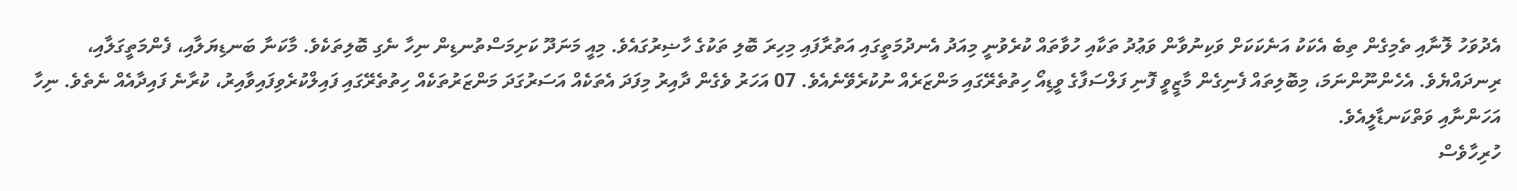އެދުވަހު ލޮނާއި ތެމިގެން ތިބެ އެކަކު އަނެކަކަށް ވަކިނުވާން ވަޢުދު ތަކާއި ހުވާތައް ކުރެވުނީ މިއަދު އެނދުމަތީގައި އަތުރާފައި މިހިރަ ބޮލި ތަކުގެ ހާޟިރުގައެވެ. މިއީ މަނަދޫ ކަށިމަސްތުނޑިން ނިހާ ނެގި ބޮލިތަކެވެ. މާކަނާ ބަނޑިޔަލާއި، ފެންމަތީގަލާއި، ރިނދައްޔެވެ. އެހެންނޫންނަމަ، މިބޮލިތައް ފެނިގެން މާޒީވީ ފޮނި ފަލްސަފާގެ ވީޑިއޯ ހިތުތެރޭގައި މަންޒަރެއް ނުކުރެވޭނެއެވެ. 07 އަހަރު ވެގެން ދާއިރު މިފަދަ އެތަކެއް އަސަރުގަދަ މަންޒަރުތަކެއް ހިތުތެރޭގައި ފައިލްކުރެވިފައިވާއިރު، ކުރާނެ ފައިދާއެއް ނެތެވެ. ނިހާ އަހަންނާއި ވަތްކަނޑާލީއެވެ.
ހުރިހާވެސް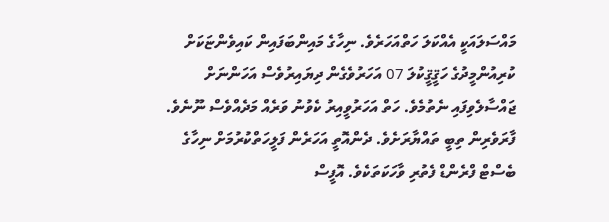މައްސަލައަކީ އެއްކަލަ ހަތްއަހަރެވެ. ނިހާގެ މައިންބަފައިން ކައިވެންޏަކަށް ކުރިއުންމީދުގެ ހަޤީޤީކުލަ 07 އަހަރުވެގެން ދިޔައިރުވެސް އަހަންނަށް ޖައްސާލެވިފައި ނެތުމެވެ. ހަތް އަހަރުވީއިރު ކެވުނު ވަރެއް މަދެއްވެސް ނޫނެވެ. ފާރަވެރިން ތިބީ ތައްޔާރަށެވެ. ދެންއޮތީ އަހަރެން ފަލީހަތްކުރުމަށް ނިހާގެ ބެސްޓް ފްރެންޑް ފެތުރި ވާހަކަތަކެވެ. އޮފީސް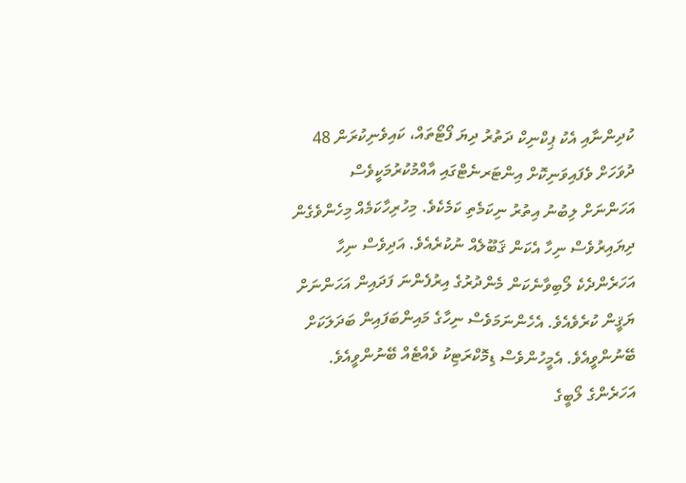ކުދިންނާއި އެކު ޕިކްނިކް ދަތުރު ދިޔަ ފޯޓޯތައް، ކައިވެނިކުރަން 48 ދުވަހަށް ވެފައިވަނިކޮށް އިންޓަރނެޓްގައި އާއްމުކުރުމަކީވެސް އަހަންނަށް ލިބުނު އިތުރު ނިކަމެތި ކަމެކެވެ. މިހުރިހާކަމެއް މިހެންވެގެން ދިޔައިރުވެސް ނިހާ އެކަން ޤަބޫލެއް ނުކުރެއެވެ. އަދިވެސް ނިހާ އަހަރެންދެކެ ލޯބިވާނެކަން މެންދުރުގެ އިރުފެންނަ ފަދައިން އަހަންނަށް ޔަޤީން ކުރެވެއެވެ. އެހެންނަމަވެސް ނިހާގެ މައިންބަފައިން ބަދަލަކަށް ބޭނުންވީއެވެ. އެމީހުންވެސް ޑިމޮކްރަޓިކު ވެއްޓެއް ބޭނުންވީއެވެ. އަހަރެންގެ ލޯބީގެ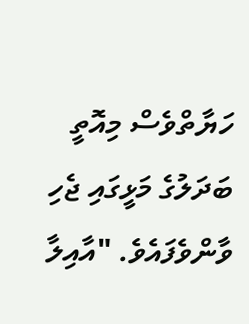ހަޔާތްވެސް މިއޮތީ ބަދަލުގެ މަޅީގައި ޖެހި ވާންވެފައެވެ. "އާއިލާ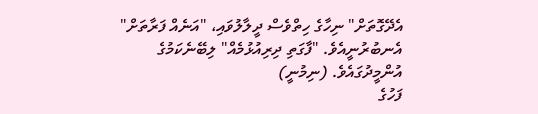އެދޭގޮތަށް" ނިހާގެ ހިތްވެސް ދީލާލުވައި، "އަނެއް ފަރާތަށް" އެނބުރުނީއެވެ. "ފާގަތި ދިރިއުޅުމެއް" ލިބޭނެކަމުގެ އުންމީދުގައެވެ. (ނިމުނީ)
ފަހުގެ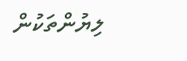ލިޔުންތަކުން